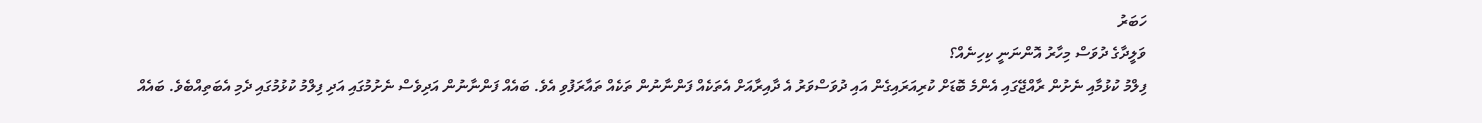ހަބަރު
ވަލީދާގެ ދުވަސް މިހާރު އޮންނަނީ ކިހިނެއް؟
ފިލްމު ކުޅުމާއި ނެށުން ރާއްޖޭގައި އެންމެ ބޮޑަށް ކުރިއަރައިގެން އައި ދުވަސްވަރު އެ ދާއިރާއަށް އެތަކެއް ފަންނާނުން ތަކެއް ތައާރަފުވި އެވެ. ބައެއް ފަންނާނުން އަދިވެސް ނެށުމުގައި އަދި ފިލްމު ކުޅުމުގައި ދެމި އެބަތިއްބެވެ. ބައެއް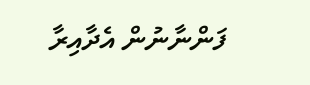ފަންނާނުން އެދާއިރާ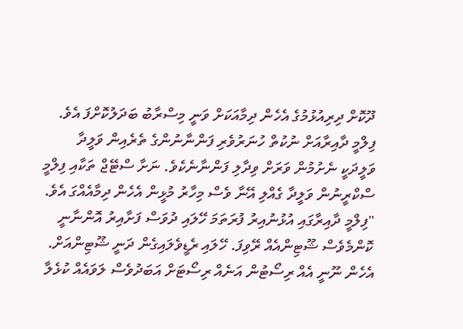ދޫކޮށް ދިރިއުޅުމުގެ އެހެން ދިމާއަކަށް ވަނީ މިސްރާބު ބަދަލުކޮށްފަ އެވެ. ފިލްމީ ދާއިރާއަށް ނުކުތް ހުނަރުވެރި ފަންނާނުންގެ ތެރެއިން ވަލީދާ ވަލީދަކީ ނެށުމުން ވަރަށް ވިދާލި ފަންނާނެކެވެ. ނަށާ ސްޓޭޖް ތަކާއި ފިލްމީ ސްކްރީނުން ވަލީދާ ގެއްލި އޭނާ ވެސް މިހާރު މުޅީން އެހެން ދިމާއެއްގަ އެވެ.
"ފިލްމީ ދާއިރާގައި އުޅުނުއިރު ފުރަތަމަ ހޭލައި ދުވަސް ފަށާއިރު އޮންނާނީ ކޮންމެވެސް ޝޫޓިންއެއް ރޭވިފަ. ހޭލައި ރެޑީވެލައިގެން ދަނީ ޝޫޓިންއަށް. އެހެން ނޫނީ އެއް ރިސޯޓުން އަނެއް ރިސޯޓަށް އަބަދުވެސް ލަވައެއް ކުޅެލާ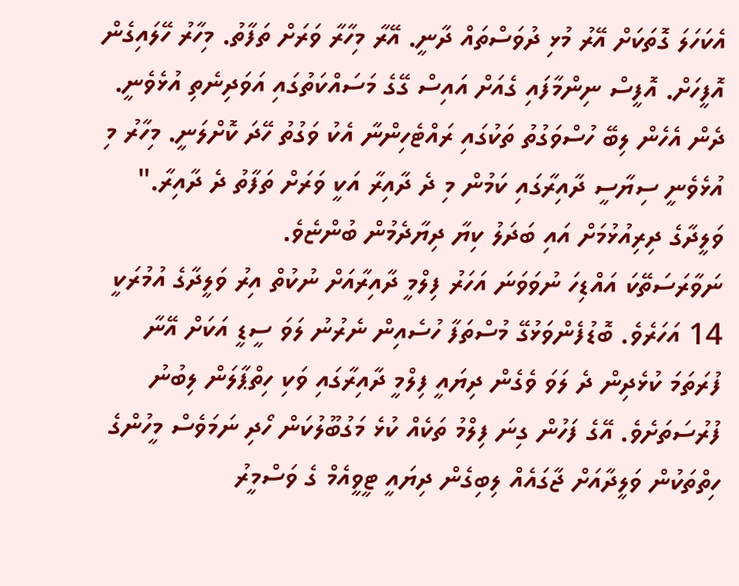އެކަހަލަ ގޮތަކަށް އޭރު މުޅި ދުވަސްތައް ދާނީ. އޭރާ މިހާރާ ވަރަށް ތަފާތު. މިހާރު ހޭލައިގެން އޮފީހަށް. އޮފީސް ނިންމާފައި ގެއަށް އައިސް ގޭގެ މަސައްކަތުގައި އަވަދިނެތި އުޅެވެނީ. ދެން އެހެން ލިބޭ ހުސްވަގުތު ތަކުގައި ރައްޓެހިންނާ އެކު ވަގުތު ހޭދަ ކޮށްލަނީ. މިހާރު މި އުޅެވެނީ ސިޔާސީ ދާއިރާގައި ކަމުން މި ދެ ދާއިރާ އަކީ ވަރަށް ތަފާތު ދެ ދާއިރާ." ވަލީދާގެ ދިރިއުޅުމަށް އައި ބަދަލު ކިޔާ ދިޔާދެމުން ބުންޏެވެ.
ނަވާރަސަތޭކަ އައްޑިހަ ނުވަވަނަ އަހަރު ފިލްމީ ދާއިރާއަށް ނުކުތް އިރު ވަލީދާގެ އުމުރަކީ 14 އަހަރެވެ. ބޮޑުފެންވަޅުގޭ މުސްތަފާ ހުސެއިން ނެރުނު ލަވަ ސީޑީ އަކަށް އޭނާ ފުރަތަމަ ކުޅެދިން ދެ ލަވަ ވެގެން ދިޔައީ ފިލްމީ ދާއިރާގައި ވަކި ހިތްޕާލަން ލިބުނު ފުރުސަތަށެވެ. އޭގެ ފަހުން ގިނަ ފިލްމު ތަކެއް ކުޅެ މަގުބޫލުކަން ހޯދި ނަމަވެސް މީހުންގެ ހިތްތަކުން ވަލީދާއަށް ޖާގައެއް ލިބިގެން ދިޔައީ ޓީވީއެމް ގެ ވަސްމީރު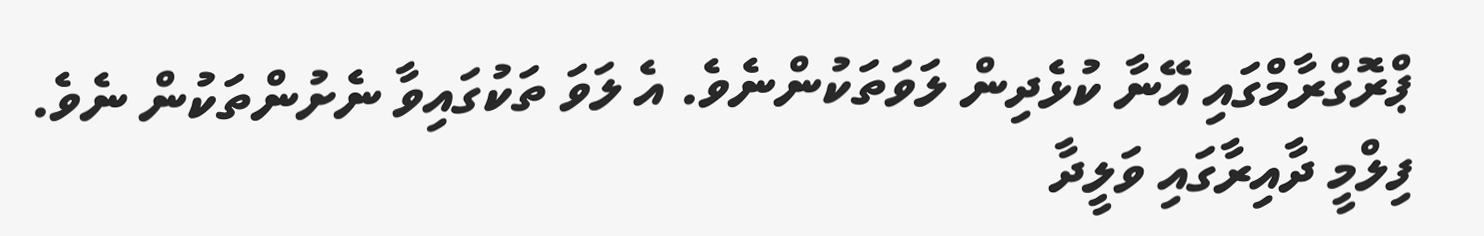ޕްރޮގްރާމްގައި އޭނާ ކުޅެދިން ލަވަތަކުންނެވެ. އެ ލަވަ ތަކުގައިވާ ނެށުންތަކުން ނެވެ.
ފިލްމީ ދާއިރާގައި ވަލީދާ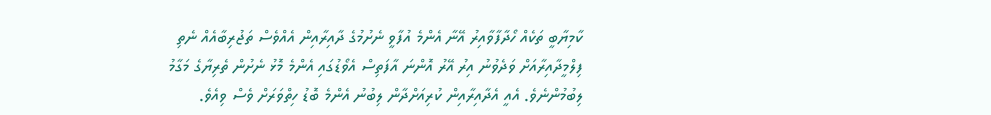ކާމިޔާބީ ތަކެއް ހޯދާފާވާއިރު އޭނާ އެންމެ އުފާވީ ނެށުމުގެ ދާއިރާއިން އެއްވެސް ތަޖުރިބާއެއް ނެތި ފިލްމީދާއިރާއަށް ވަދެވުނު އިރު އޭރު އޮންނަ އާފަތިސް އެވޯޑުގައި އެންމެ މޮޅު ނެށުން ތެރިޔާގެ މަގާމު ލިބުމުންނެވެ. އެއީ އެދާއިރާއިން ކުރިއަށްދާން ލިބުނު އެންމެ ބޮޑު ހިތްވަރަށް ވެސް ވިއެވެ.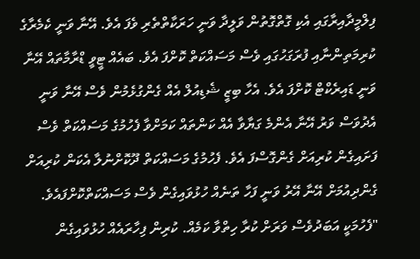ފިލްމީދާއިރާގައި އެކި ގޮތްގޮތުން ވަލީދާ ވަނީ ހަރަކާތްތެރި ވެފަ އެވެ. އޭނާ ވަނީ ކެމެރާގެ ކުރިމަތިންނާއި ފުރަގަހުގައި ވެސް މަސައްކަތް ކޮށްފަ އެވެ. ބައެއް ޓީވީ ޑްރާމާތައް އޭނާ ވަނީ ޑައިރެކްޓް ކޮށްފަ އެވެ. އެހާ ބިޒީ ޝެޑިއުލް އެއް ގެންގުޅެމުން ވެސް އޭނާ ވަނީ އެދުވަސް ވަރު އޭނާ އެންމެ ގަޔާވާ އެއް ކަންތައް ކަމަށްވާ ފެހުމުގެ މަސައްކަތް ވެސް ފަށައިގެން ކުރިއަށް ގެންގޮސްފަ އެވެ. ފެހުމުގެ މަސައްކަތް ދޫކޮށްނުލާ އެކަން ކުރިއަށް ގެންދިއުމަށް އޭނާ އޭރު ވަނީ ފަހާ ތަނެއް ހުޅުވައިގެން ވެސް މަސައްކަތްކޮށްފައެވެ.
"ފެހުމަކީ އަބަދުވެސް ވަރަށް ކުރާ ހިތްވާ ކަމެއް. ކުރިން ފިހާރައެއް ހުޅުވައިގެން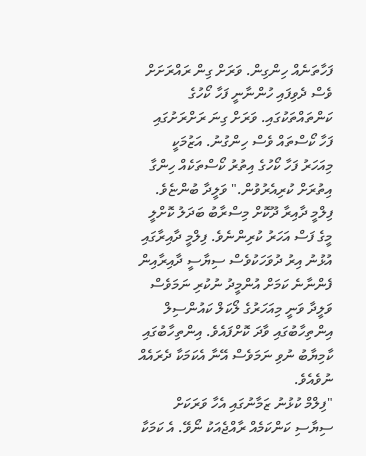ފަހާތަނެއް ހިންގިން. ވަރަށް ގިން ރައްރަށަށް ވެސް ދެވިފައި ހުންނާނީ ފަހާ ކޯހުގެ ކަންތައްތަކުގައި. ވަރަށް ގިނަ ރަށްރަށުގައި ފަހާ ކޯސްތައް ވެސް ހިންގުނު. އަޒުމަކީ މިއަހަރު ފަހާ ކޯހުގެ އިތުރު ކޯސްތަކެއް ހިންގާ އިތުރަށް ކުރިއެރުވުން." ވަލީދާ ބުންޏެވެ.
ފިލްމީ ދާއިރާ ދޫކޮށް މިސްރާބު ބަދަލު ކޮށްލީ މީގެ ފަސް އަހަރު ކުރިންނެވެ. ފިލްމީ ދާއިރާގައި އުޅުނު އިރު ދުވަހަކުވެސް ސިޔާސީ ދާއިރާއިން ފެންނާނެ ކަމަށް އުންމީދު ނުކުރި ނަމަވެސް ވަލީދާ ވަނީ މިއަހަރުގެ ލޯކަލް ކައުންސިލް އިންތިހާބުގައި ވާދަ ކޮށްފައެވެ. އިންތިހާބުގައި ކާމިޔާބު ނުވި ނަމަވެސް އޭނާ އެކަމަކާ ދެރައެއް ނުވެއެވެ.
"ފިލްމް ކުޅުނު ޒަމާނުގައި އެހާ ވަރަކަށް ސިޔާސި ކަންކަމެއް ރާއްޖެއަކު ނޯވޭ. އެ ކަމަކާ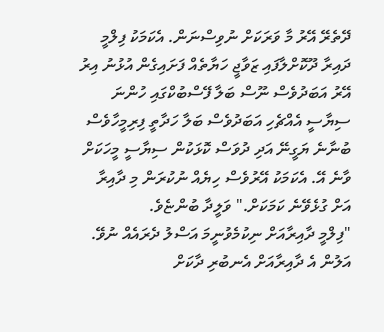ދޭތެރޭ އޭރު މާ ވަރަކަށް ނުވިސްނަން. އެކަމަކު ފިލްމީ ދައިރާ ދޫކޮށްލާފައި ޒަވާޖީ ހަޔާތެއް ފަށައިގެން އުޅުނު އިރު އޭރު އަބަދުވެސް ނޫސް ބަލާ ފޭސްބުކްގައި ހުންނަ ސިޔާސީ އެއްޗެހި އަބަދުވެސް ބަލާ ހަދާތީ ފިރިމީހާވެސް ބުނާނެ ޔަގީނޭ އަދި ދުވަސް ކޮޅަކުން ސިޔާސީ މީހަކަށް ވާނެ އޭ. އެކަމަކު އޭރުވެސް ހިޔެއް ނުކުރަން މި ދާއިރާ އަށް ގުޅެވޭނެ ކަމަކަށް." ވަލީދާ ބުންޏެވެ.
"ފިލްމީ ދާއިރާއަށް ނިކުމެވުނީމަ އަސްލު ދެރައެއް ނުވޭ. އަލުން އެ ދާއިރާއަށް އެނބުރި ދާކަށް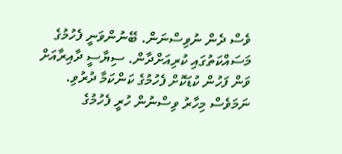ވެސް ދެން ނުވިސްނަން. ބޭނުންވަނީ ފެހުމުގެ މަސައްކަތުގައި ކުރިއަށްދާން. ސިޔާސީ ދާއިރާއަށް ވަން ފަހުން ކުޑަކޮށް ފެހުމުގެ ކަންކަމާ ދުރުވި. ނަމަވެސް މިހާރު ވިސްނުން ހުރީ ފެހުމުގެ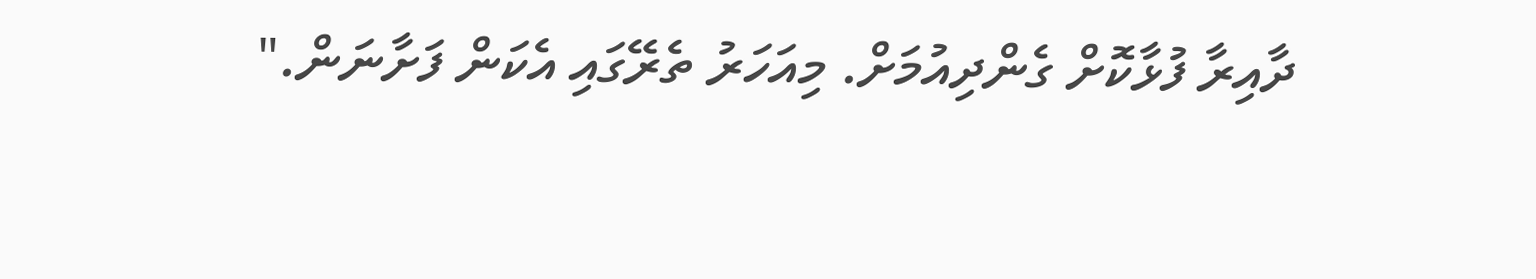ދާއިރާ ފުޅާކޮށް ގެންދިއުމަށް. މިއަހަރު ތެރޭގައި އެކަން ފަށާނަން."